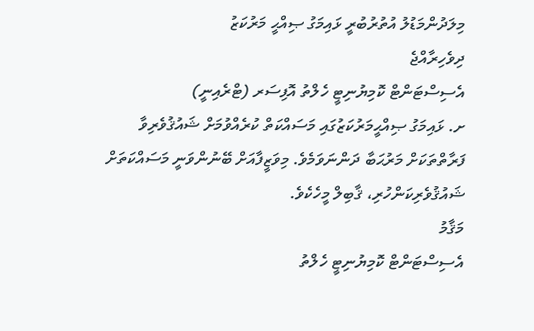މިލަދުންމަޑުލު އުތުރުބުރީ ޅައިމަގު ޞިއްޙީ މަރުކަޒު
ދިވެހިރާއްޖެ
އެސިސްޓަންޓް ކޮމިޔުނިޓީ ހެލްތު އޮފިސަރ (ޓްރެއިނީ)
ށ. ޅައިމަގު ޞިއްޙީމަރުކަޒުގައި މަސައްކަތް ކުރެއްވުމަށް ޝައުޤުވެރިވާ ފަރާތްތަކަށް މަރުޙަބާ ދަންނަވަމެވެ. މިވަޒީފާއަށް ބޭނުންވަނީ މަސައްކަތަށް ޝައުޤުވެރިކަންހުރި، ޤާބިލް މީހެކެވެ.
މަޤާމު
އެސިސްޓަންޓް ކޮމިޔުނިޓީ ހެލްތު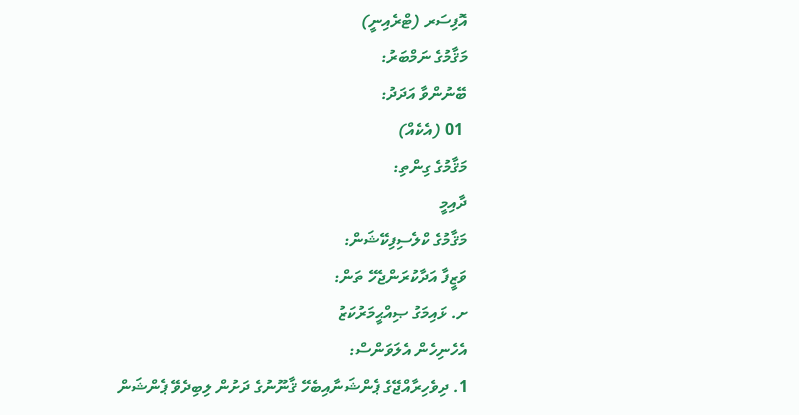އޮފިސަރ (ޓްރެއިނީ)
މަޤާމުގެ ނަމްބަރު:
ބޭނުންވާ އަދަދު:
 01 (އެކެއް)
މަޤާމުގެ ގިންތި:
ދާއިމީ
މަޤާމުގެ ކްލެސިފިކޭޝަން:
ވަޒީފާ އަދާކުރަންޖެހޭ ތަން:
ށ. ޅައިމަގު ޞިއްޙީމަރުކަޒު
އެހެނިހެން އެލަވަންސް:
1. ދިވެހިރާއްޖޭގެ ޕެންޝަނާއިބެހޭ ޤާނޫނުގެ ދަށުން ލިބިދެވޭ ޕެންޝަން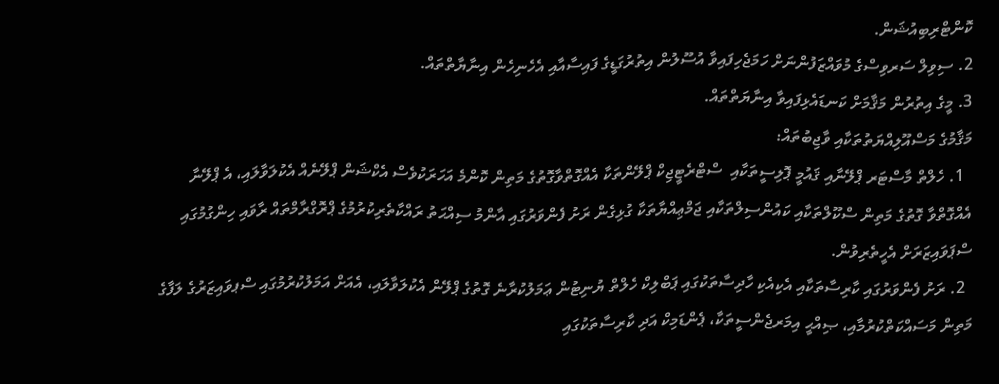ކޮންޓްރިބިއުޝަން.
2. ސިވިލް ސަރވިސްގެ މުވައްޒަފުންނަށް ހަމަޖެހިފައިވާ އުސޫލުން އިތުރުގަޑީގެ ފައިސާއާއި އެހެނިހެން އިނާޔާތްތައް.
3. މީގެ އިތުރުން މަޤާމަށް ކަނޑައެޅިފައިވާ އިނާޔަތްތައް.
މަޤާމުގެ މަސްއޫލިއްޔަތުތަކާއި ވާޖިބުތައް:
  1. ހެލްތް މާސްޓަރ ޕްލޭނާއި ޤައުމީ ޕޮލިސީތަކާއި  ސްޓްރެޓީޖިކް ޕްލޭންތަކާ އެއްގޮތްވާގޮތުގެ މަތިން ކޮންމެ އަހަރަކުވެސް އެކްޝަން ޕްލޭނެއް އެކުލަވާލައި، އެ ޕްލޭނާ އެއްގޮތްވާ ގޮތުގެ މަތިން ސްކޫލްތަކާއި ކައުންސިލްތަކާއި ޖަމްޢިއްޔާތަކާ ގުޅިގެން ރަށު ފެންވަރުގައި އާންމު ސިއްޙަތު ރައްކާތެރިކުރުމުގެ ޕްރޮގްރާމްތައް ރާވައި ހިންގުމުގައި ސްޕަވައިޒަރަށް އެހީތެރިވުން.
  2. ރަށު ފެންވަރުގައި ކާރިސާތަކާއި އެކިއެކި ހާދިސާތަކުގައި ޕަބްލިކް ހެލްތް ޔުނިޓުން ޢަމަލުކުރާނެ ގޮތުގެ ޕްލޭން އެކުލަވާލައި، އެއަށް އަމަލުކުރުމުގައި ސްޕވައިޒަރުގެ ލަފާގެ މަތިން މަސައްކަތްކުރުމާއި، ޞިއްޙީ އިމަރޖެންސީތަކާ، ޕެންޑަމިކް އަދި ކާރިސާތަކުގައި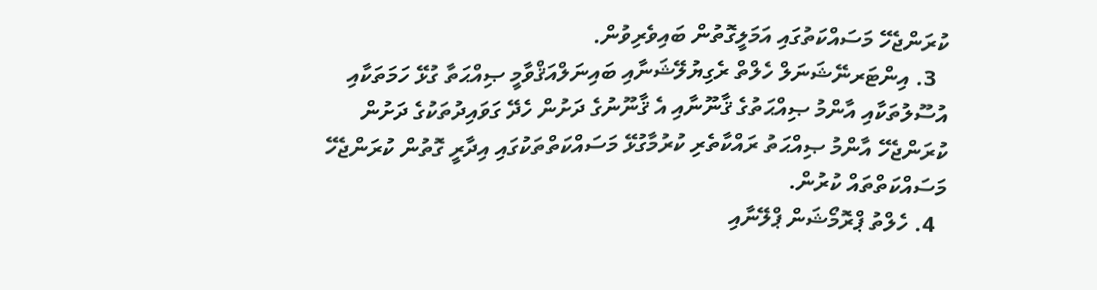ކުރަންޖެހޭ މަސައްކަތުގައި އަމަލީގޮތުން ބައިވެރިވުން.
  3. އިންޓަރނޭޝަނަލް ހެލްތް ރެގިޔުލޭޝަނާއި ބައިނަލްއަޤްވާމީ ޞިއްޙަތާ ގުޅޭ ހަމަތަކާއި އުސޫލުތަކާއި އާންމު ޞިއްޙަތުގެ ޤާނޫނާއި އެ ޤާނޫނުގެ ދަށުން ހެދޭ ގަވައިދުތަކުގެ ދަށުން ކުރަންޖެހޭ އާންމު ޞިއްޙަތު ރައްކާތެރި ކުރުމާގުޅޭ މަސައްކަތްތަކުގައި އިދާރީ ގޮތުން ކުރަންޖެހޭ މަސައްކަތްތައް ކުރުން.
  4. ހެލްތު ޕްރޮމޯޝަން ޕްލޭނާއި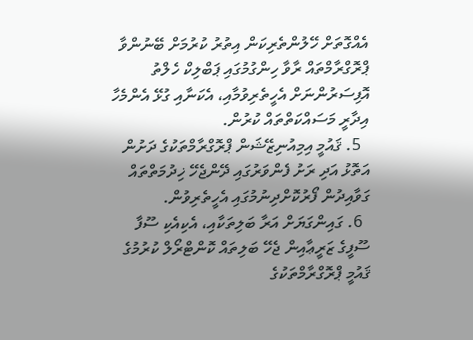އެއްގޮތަށް ހޭލުންތެރިކަން އިތުރު ކުރުމަށް ބޭނުންވާ ޕްރޮގްރާމްތައް ރާވާ ހިންގުމުގައި ޕަބްލިކް ހެލްތު އޮފިސަރުންނަށް އެހީތެރިވުމާއި، އެކަނާއި ގުޅޭ އެންމެހާ އިދާރީ މަސައްކަތްތައް ކުރުން.
  5. ޤައުމީ އިމިއުނިޒޭޝަން ޕްރޮގްރާމްތަކުގެ ދަށުން އަތޮޅު އަދި ރަށު ފެންވަރުގައި ދޭންޖެހޭ ޚިދުމަތްތައް ގަވާއިދުން ފޯރުކޮށްދިނުމުގައި އެހީތެރިވުން.
  6. ގައިންގަޔަށް އަރާ ބަލިތަކާއި، އެކިއެކި ސޫފާ ސޫފީގެ ޒަރީޢާއިން ޖެހޭ ބަލިތައް ކޮންޓްރޯލް ކުރުމުގެ ޤައުމީ ޕްރޮގްރާމްތަކުގެ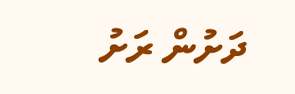ދަށުން ރަށު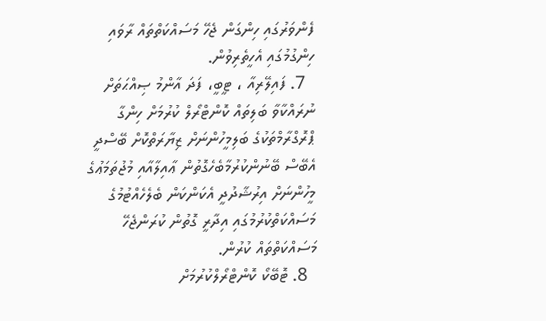ފެންވަރުގައި ހިންގަން ޖެހޭ މަސައްކަތްތައް ރާވައި ހިންގުމުގައި އެހީތެރިވުން.
  7. ފައިލޭރިއާ ، ޓީބީ، ފަދަ އާންމު ޞިއްޙަތަށް ނުރައްކާވާ ބަލިތައް ކޮންޓްރޯލް ކުރުމަށް ހިންގާ ޕްރޮގްރާމްތަކުގެ ބަލިމީހުންނަށް ޒިޔާރަތްކޮށް ބޭސްދީ އެބޭސް ބޭނުންކުރުމާބެހެގޮތުން ޢާއިލާއާއި މުޖުތަމަޢުގެ މީހުންނަށް އިރުޝާދުދީ އެކަންކަން ބެލެހެއްޓުމުގެ މަސައްކަތްކުރުމުގައި އިދާރީ ގޮތުން ކުރަންޖެހޭ މަސައްކަތްތައް ކުރުން.
  8. ޓޮބޭކޯ ކޮންޓްރޯލްކުރުމަށް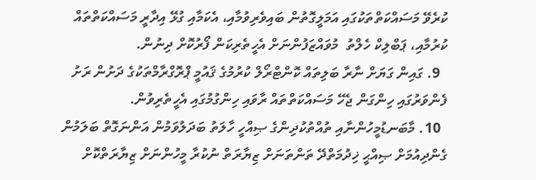ކުރެވޭ މަސައްކަތްތަކުގައި އަމަލީގޮތުން ބައިވެރިވުމާއި، އެކަމާއި ގުޅޭ އިދާރީ މަސައްކަތްތައް ކުރުމާއި، ޕަބްލިކް ހެލްތު  މުވައްޒަފުންނަށް އެހީތެރިކަން ފޯރުކޮށް ދިނުން.
  9. ގައިން ގަޔަށް ނާރާ ބަލިތައް ކޮންޓްރޯލް ކުރުމުގެ ޤައުމީ ޕްރޮގްރާމްތަކުގެ ދަށުން ރަށު ފެންވަރުގައި ހިންގަން ޖެހޭ މަސައްކަތްތައް ރާވައި ހިންގުމުގައި އެހީތެރިވުން.
  10. މާބަނޑުމީހުންނާއި ތުއްތުކުދިންގެ ޞިއްހީ ހާލަތު ބަދަލުވަމުން އަންނަގޮތް ބަލަމުން ގެންދިއުމަށް ޞިއްޙީ ޚިދުމަތްދޭ ތަންތަނަށް ޒިޔާރަތް ނުކުރާ މީހުންނަށް ޒިޔާރަތްކޮށް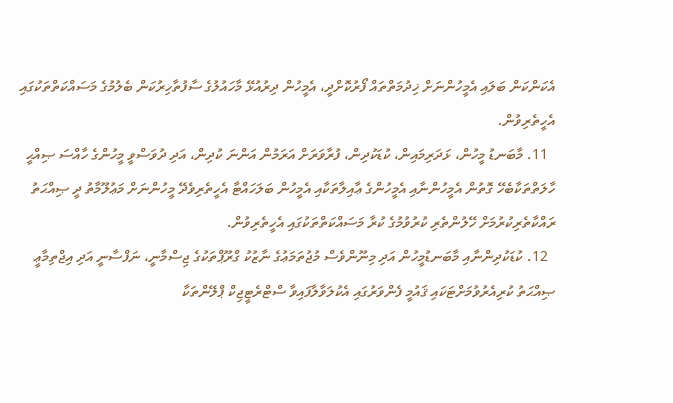އެކަންކަން ބަލައި އެމީހުންނަށް ޚިދުމަތްތައް ފޯރުކޮށްދީ، އެމީހުން ދިރުއުޅޭ މާހައުލުގެ ސާފުތާހިރުކަން ބެލުމުގެ މަސައްކަތްތަކުގައި އެހީތެރިވުން.
  11. މާބަނޑު މީހުން، ޅަދަރިމައިން، ކުޑަކުދިން، ފުރާވަރަށް އަރަމުން އަންނަ ކުދިން، އަދި ދުވަސްވީ މީހުންގެ ހާއްސަ ޞިއްޙީ ހާލަތްތަކާބެހޭ ގޮތުން އެމީހުންނާއި އެމީހުންގެ ޢާއިލާތަކާއި އެމީހުން ބަލަހައްޓާ އެހީތެރިވެދޭ މީހުންނަށް މަޢުލޫމާތު ދީ ޞިއްޙަތު ރައްކާތެރިކުރުމަށް ހޭލުންތެރި ކުރުވުމުގެ ކުރާ މަސައްކަތްތަކުގައި އެހީތެރިވުން.
  12. ކުޑަކުދިންނާއި މާބަނޑުމީހުން އަދި މިނޫންވެސް މުޖުތަމަޢުގެ ނާޒުކު ގްރޫޕްތަކުގެ ޖިސްމާނީ، ނަފްސާނީ އަދި އިޖްތިމާޢީ ޞިއްޙަތު ކުރިއެރުވުމަށްޓަކައި ޤައުމީ ފެންވަރުގައި އެކުލަވާލާފައިވާ ސްޓްރެޓީޖިކް ޕްލޭންތަކާ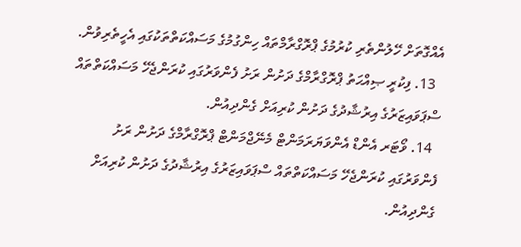އެއްގޮތަށް ހޭލުންތެރި ކުރުމުގެ ޕްރޮގްރާމްތައް ހިންގުމުގެ މަސައްކަތްތަކުގައި އެހީތެރިވުން.
  13. ފިކުރީ ޞިއްޙަތު ޕްރޮގްރާމްގެ ދަށުން ރަށު ފެންވަރުގައި ކުރަންޖެހޭ މަސައްކަތްތައް ސްޕަވައިޒަރުގެ އިރުޝާދުގެ ދަށުން ކުރިއަށް ގެންދިއުން.
  14. ވޯޓަރ އެންޑް އެންވަޔަރަމަންޓް މެނޭޖްމަންޓް ޕްރޮގްރާމްގެ ދަށުން ރަށު ފެންވަރުގައި ކުރަންޖެހޭ މަސައްކަތްތައް ސްޕަވައިޒަރުގެ އިރުޝާދުގެ ދަށުން ކުރިއަށް ގެންދިއުން.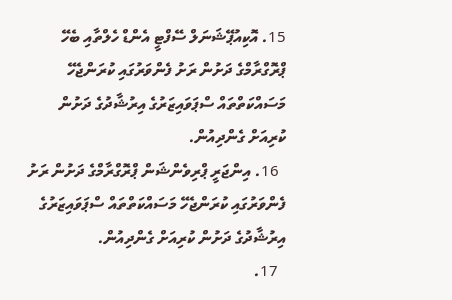15. އޮކިއުޕޭޝަނަލް ސޭފްޓީ އެންޑް ހެލްތާއި ބެހޭ ޕްރޮގްރާމްގެ ދަށުން ރަށު ފެންވަރުގައި ކުރަންޖެހޭ މަސައްކަތްތައް ސްޕަވައިޒަރުގެ އިރުޝާދުގެ ދަށުން ކުރިއަށް ގެންދިއުން.
  16. އިންޖަރީ ޕްރިވެންޝަން ޕްރޮގްރާމްގެ ދަށުން ރަށު ފެންވަރުގައި ކުރަންޖެހޭ މަސައްކަތްތައް ސްޕަވައިޒަރުގެ އިރުޝާދުގެ ދަށުން ކުރިއަށް ގެންދިއުން.
  17.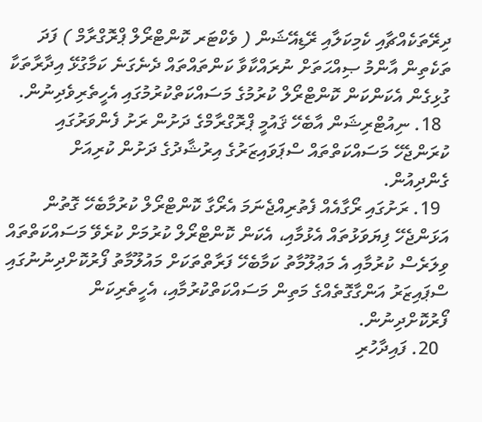ދިރޭތަކެއްޗާއި ކެމިކަލާއި ރޭޑިއޭޝަން ( ވެކްޓަރ ކޮންޓްރޯލް ޕްރޮގްރާމް ) ފަދަ ތަކެތިން އާންމު ޞިއްޙަތަށް ނުރައްކާވާ ކަންތައްތައް ދެނެގަނެ ކަމާގުޅޭ އިދާރާތަކާ ގުޅިގެން އެކަންކަން ކޮންޓްރޯލް ކުރުމުގެ މަސައްކަތްކުރުމުގައި އެހީތެރިވެދިނުން.
  18. ނިއުޓްރިޝަން އާބެހޭ ޤައުމީ ޕްރޮގްރާމްގެ ދަށުން ރަށު ފެންވަރުގައި ކުރަންޖެހޭ މަސައްކަތްތައް ސްޕަވައިޒަރުގެ އިރުޝާދުގެ ދަށުން ކުރިއަށް ގެންދިއުން.
  19. ރަށުގައި ރޯގާއެއް ފެތުރިއްޖެނަމަ އެރޯގާ ކޮންޓްރޯލް ކުރުމާބެހޭ ގޮތުން އަޅަންޖެހޭ ފިޔަވަޅުތައް އެޅުމާއި، އެކަން ކޮންޓްރޯލް ކުރުމަށް ކުރެވޭ މަސައްކަތްތައް ވިލަރެސް ކުރުމާއި އެ މަޢުލޫމާތު ކަމާބެހޭ ފަރާތްތަކަށް މައުލޫމާތު ފޯރުކޮށްދިނުނުގައި ސްޕައިޒަރު އަންގާގޮތެއްގެ މަތިން މަސައްކަތްކުރުމާއި، އެހީތެރިކަން ފޯރުކޮށްދިނުން.
  20. ފައިދާހުރި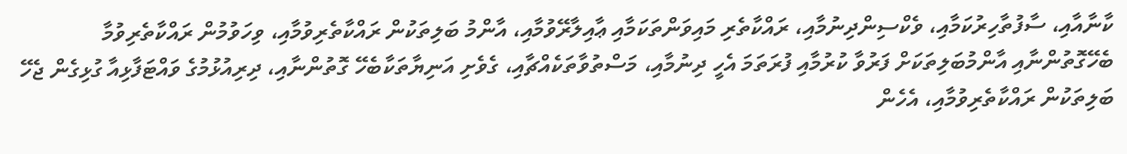ކާނާއާއި، ސާފުތާހިރުކަމާއި، ވެކްސިންދިނުމާއި، ރައްކާތެރި މައިވަންތަކަމާއި ޢާއިލާރޭވުމާއި، އާންމު ބަލިތަކުން ރައްކާތެރިވުމާއި، ވިހަވުމުން ރައްކާތެރިވުމާ ބެހޭގޮތުންނާއި އާންމުބަލިތަކަށް ފަރުވާ ކުރުމާއި ފުރަތަމަ އެހީ ދިނުމާއި، މަސްތުވާތަކެއްޗާއި، ގެވެށި އަނިޔާތަކާބެހޭ ގޮތުންނާއި، ދިރިއުޅުމުގެ ވައްޓަފާޅިއާ ގުޅިގެން ޖެހޭ ބަލިތަކުން ރައްކާތެރިވުމާއި، އެހެން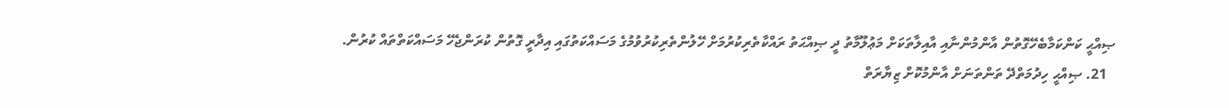ޞިއްޙީ ކަންކަމާބެހޭގޮތުން އާންމުންނާއި އާއިލާތަކަށް މަޢުލޫމާތު ދީ ޞިއްޙަތު ރައްކާތެރިކުރުމަށް ހޭލުންތެރިކުރުވުމުގެ މަސައްކަތުގައި އިދާރީ ގޮތުން ކުރަންޖެހޭ މަސައްކަތްތައް ކުރުން.
  21. ޞިއްޙީ ހިދުމަތްދޭ ތަންތަނަށް އާންމުކޮށް ޒިޔާރަތް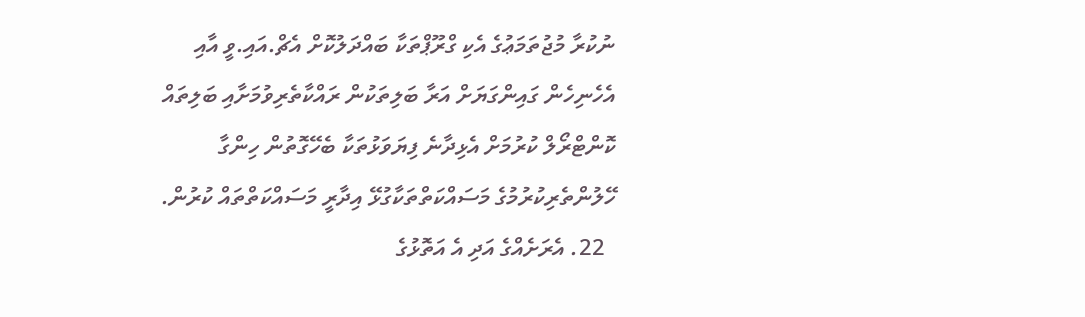ނުކުރާ މުޖުތަމަޢުގެ އެކި ގްރޫޕްތަކާ ބައްދަލުކޮށް އެޗް.އައި.ވީ އާއި އެހެނިހެން ގައިންގަޔަށް އަރާ ބަލިތަކުން ރައްކާތެރިވުމަށާއި ބަލިތައް ކޮންޓްރޯލް ކުރުމަށް އެޅިދާނެ ފިޔަވަޅުތަކާ ބެހޭގޮތުން ހިންގާ ހޭލުންތެރިކުރުމުގެ މަސައްކަތްތަކާގުޅޭ އިދާރީ މަސައްކަތްތައް ކުރުން.
  22. އެރަށެއްގެ އަދި އެ އަތޮޅުގެ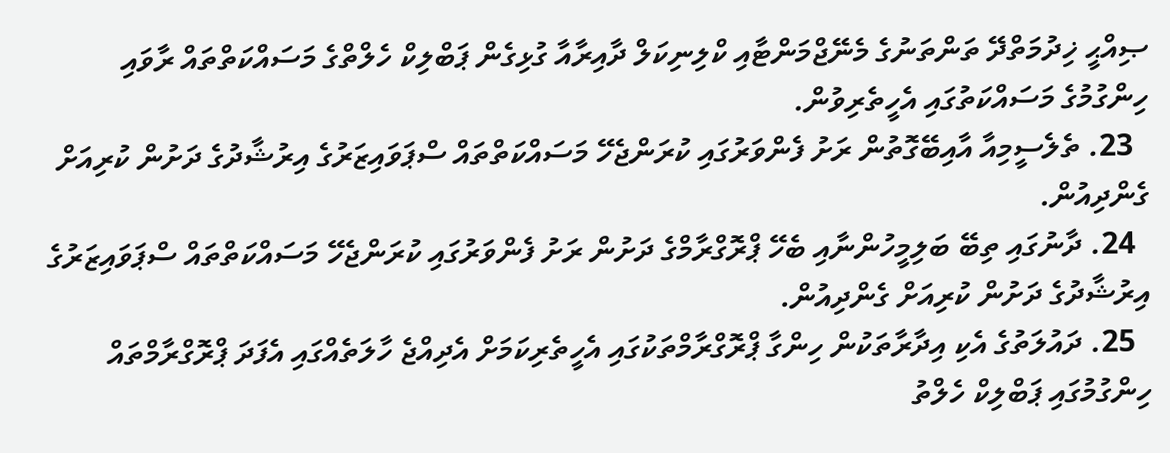ޞިއްޙީ ޚިދުމަތްދޭ ތަންތަނުގެ މެނޭޖްމަންޓާއި ކްލިނިކަލް ދާއިރާއާ ގުޅިގެން ޕަބްލިކް ހެލްތްގެ މަސައްކަތްތައް ރާވައި ހިންގުމުގެ މަސައްކަތުގައި އެހީތެރިވުން.
  23. ތެލެސީމިއާ އާއިބޭގޮތުން ރަށު ފެންވަރުގައި ކުރަންޖެހޭ މަސައްކަތްތައް ސްޕަވައިޒަރުގެ އިރުޝާދުގެ ދަށުން ކުރިއަށް ގެންދިއުން.
  24. ދާނުގައި ތިބޭ ބަލިމީހުންނާއި ބެހޭ ޕްރޮގްރާމްގެ ދަށުން ރަށު ފެންވަރުގައި ކުރަންޖެހޭ މަސައްކަތްތައް ސްޕަވައިޒަރުގެ އިރުޝާދުގެ ދަށުން ކުރިއަށް ގެންދިއުން.
  25. ދައުލަތުގެ އެކި އިދާރާތަކުން ހިންގާ ޕްރޮގްރާމްތަކުގައި އެހީތެރިކަމަށް އެދިއްޖެ ހާލަތެއްގައި އެފަދަ ޕްރޮގްރާމްތައް ހިންގުމުގައި ޕަބްލިކް ހެލްތު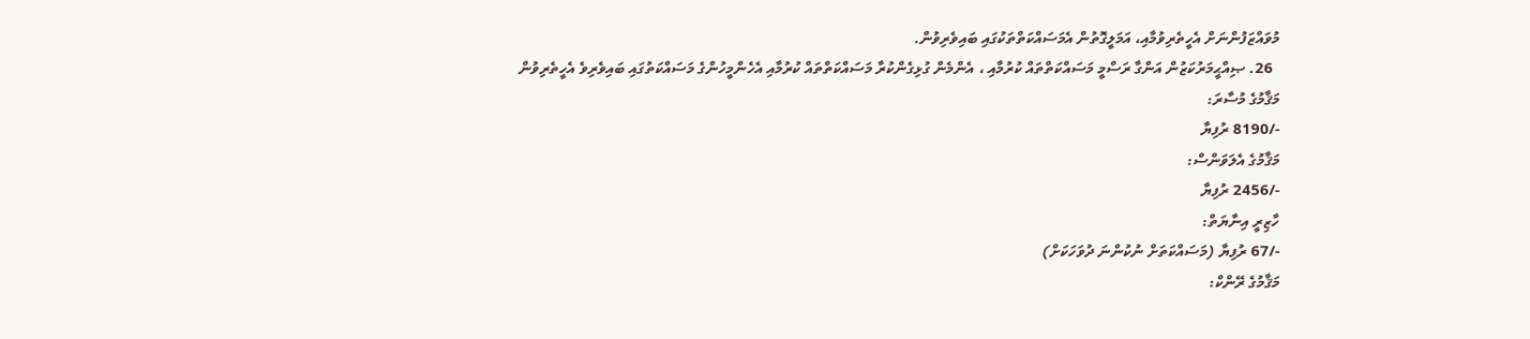މުވައްޒަފުންނަށް އެހީތެރިވުމާއި، އަމަލީގޮތުން އެމަސައްކަތްތަކުގައި ބައިވެރިވުން.
  26. ޞިއްޙީމަރުކަޒުން އަންގާ ރަސްމީ މަސައްކަތްތައް ކުރުމާއި ، އެންމެން ގުޅިގެންކުރާ މަސައްކަތްތައް ކުރުމާއި އެހެންމީހުންގެ މަސައްކަތުގައި ބައިވެރިވެ އެހީތެރިވުން
މަޤާމުގެ މުސާރަ:
-/8190 ރުފިޔާ
މަޤާމުގެ އެލަވަންސް:
-/2456 ރުފިޔާ
ހާޒިރީ އިނާޔަތް:
-/67 ރުފިޔާ (މަސައްކަތަށް ނުކުންނަ ދުވަހަކަށް)
މަޤާމުގެ ރޭންކް: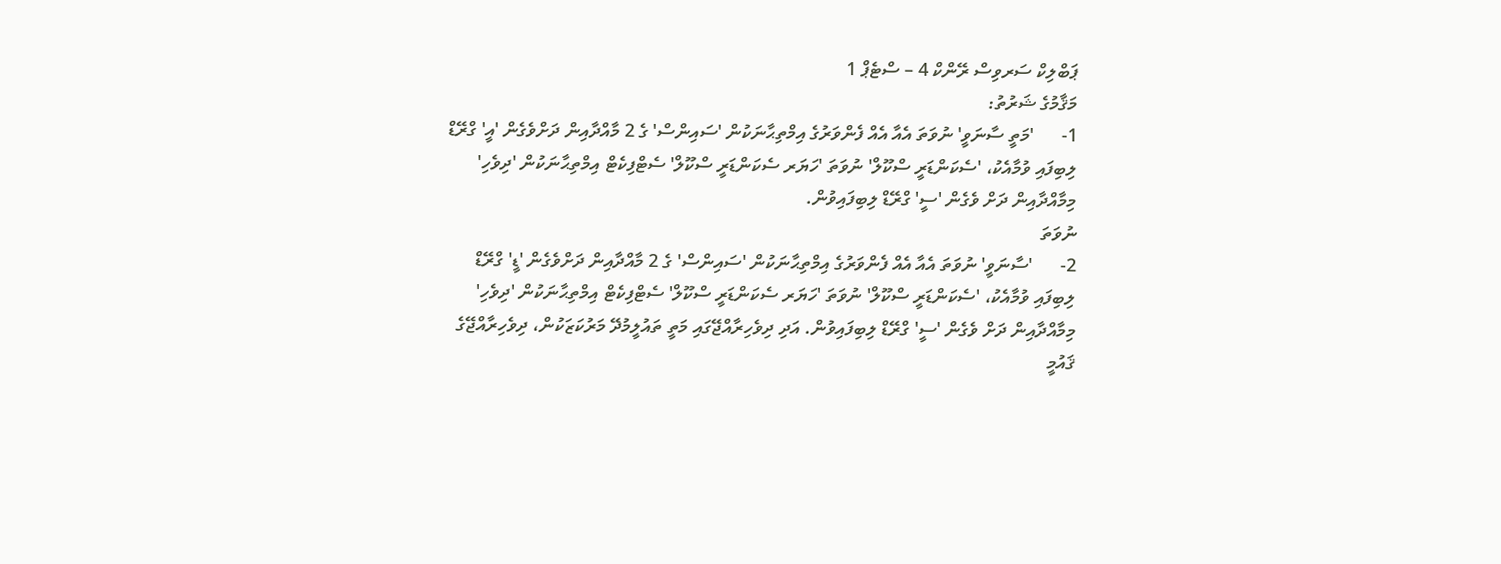ޕަބްލިކް ސަރވިސް ރޭންކް 4 – ސްޓެޕް 1
މަޤާމުގެ ޝަރުތު:
1-      'މަތީ ސާނަވީ' ނުވަތަ އެއާ އެއް ފެންވަރުގެ އިމްތިޙާނަކުން 'ސައިންސް' ގެ 2 މާއްދާއިން ދަށްވެގެން 'އީ' ގްރޭޑް ލިބިފައި ވުމާއެކު، 'ސެކަންޑަރީ ސްކޫލް' ނުވަތަ 'ހަޔަރ ސެކަންޑަރީ ސްކޫލް' ސެޓްފިކެޓް އިމްތިޙާނަކުން 'ދިވެހި' މިމާއްދާއިން ދަށް ވެގެން 'ސީ' ގްރޭޑް ލިބިފައިވުން.
ނުވަތަ
2-      'ސާނަވީ' ނުވަތަ އެއާ އެއް ފެންވަރުގެ އިމްތިޙާނަކުން 'ސައިންސް' ގެ 2 މާއްދާއިން ދަށްވެގެން 'ޑީ' ގްރޭޑް ލިބިފައި ވުމާއެކު، 'ސެކަންޑަރީ ސްކޫލް' ނުވަތަ 'ހަޔަރ ސެކަންޑަރީ ސްކޫލް' ސެޓްފިކެޓް އިމްތިޙާނަކުން 'ދިވެހި' މިމާއްދާއިން ދަށް ވެގެން 'ސީ' ގްރޭޑް ލިބިފައިވުން. އަދި ދިވެހިރާއްޖޭގައި މަތީ ތައުލީމުދޭ މަރުކަޒަކުން، ދިވެހިރާއްޖޭގެ ޤައުމީ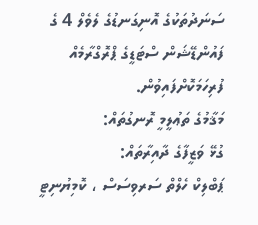ސަނަދުތަކުގެ އޮނިގަނޑުގެ ލެވެލް 4 ގެ ފައުންޑޭޝަން ސްޓަޑީގެ ޕްރޮގްރާމެއް ފުރިހަމަކޮށްފައިވުން.
މަޤާމުގެ ތަޢުލީމީ ރޮނގުތައް:
ގުޅޭ ވަޒީފާގެ ދާއިރާތައް:
ޕަބްލިކް ހެލްތް ސަރވިސަސް ، ކޮމިޔުނިޓީ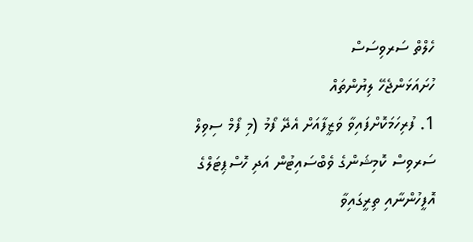ހެލްތް ސަރވިސަސް
ހުށައަޅަންޖެހޭ ލިޔުންތައް
1. ފުރިހަމަކޮށްފައިވާ ވަޒީފާއަށް އެދޭ ފޯމު (މި ފޯމް ސިވިލް ސަރވިސް ކޮމިޝަންގެ ވެބްސައިޓުން އަދި ހޮސްޕިޓަލްގެ އޮފީހުންނާއި ތިރީގައިވާ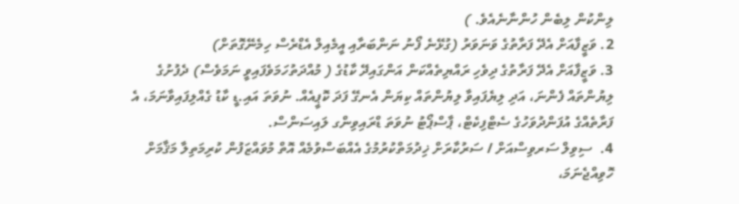ލިންކުން ލިބެން ހުންނާނެއެވެ. )
2. ވަޒީފާއަށް އެދޭ ފަރާތުގެ ވަނަވަރު (ގުޅޭނެ ފޯނު ނަންބަރާއި އީމެއިލް އެޑްރެސް ހިމެނޭގޮތަށް)
3. ވަޒީފާއަށް އެދޭ ފަރާތުގެ ދިވެހި ރައްޔިތެއްކަން އަންގައިދޭ ކާޑުގެ ( މުއްދަތުހަމަވެފައިވީ ނަމަވެސް) ދެފުށުގެ ލިޔުންތައް ފެންނަ، އަދި ލިޔެފައިވާ ލިޔުންތައް ކިޔަން އެނގޭ ފަދަ ކޮޕީއެއް. ނުވަތަ އައި.ޑީ ކާޑު ގެއްލިފައިވާނަމަ، އެ ފަރާތެއްގެ އުފަންދުވަހުގެ ސެޓްފިކެޓް، ޕާސްޕޯޓު ނުވަތަ ޑްރައިވިންގ ލައިސަންސް.
4.  ސިވިލް ސަރވިސްއަށް / ސަރުކާރަށް ޚިދުމަތްކުރުމުގެ އެއްބަސްވުމެއް އޮތް މުވައްޒަފުން ކުރިމަތިލާ މަޤާމަށް ހޮވިއްޖެނަމަ،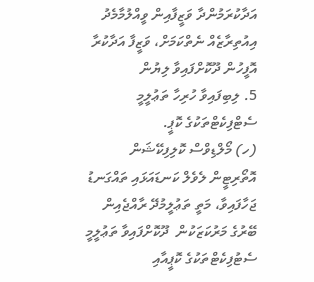އަދާކުރަމުންދާ ވަޒީފާއިން ވީއްލުމާމެދު އިއުތިރާޒެއް ނެތްކަމަށް، ވަޒީފާ އަދާކުރާ އޮފީހުން ދޫކޮށްފައިވާ ލިޔުން
5. ލިބިފައިވާ ހުރިހާ ތަޢުލީމީ ސެޓްފިކެޓްތަކުގެ ކޮޕީ.
(ހ) މޯލްޑިވްސް ކޮލިފިކޭޝަން އޮތޯރިޓީން ލެވެލް ކަނޑައަޅައި ތައްގަނޑު ޖަހާފައިވާ، މަތީ ތަޢުލީމުދޭ ރާއްޖެއިން ބޭރުގެ މަރުކަޒަކުން  ދޫކޮށްފައިވާ ތަޢުލީމީ ސެޓުފިކެޓްތަކުގެ ކޮޕީއާއި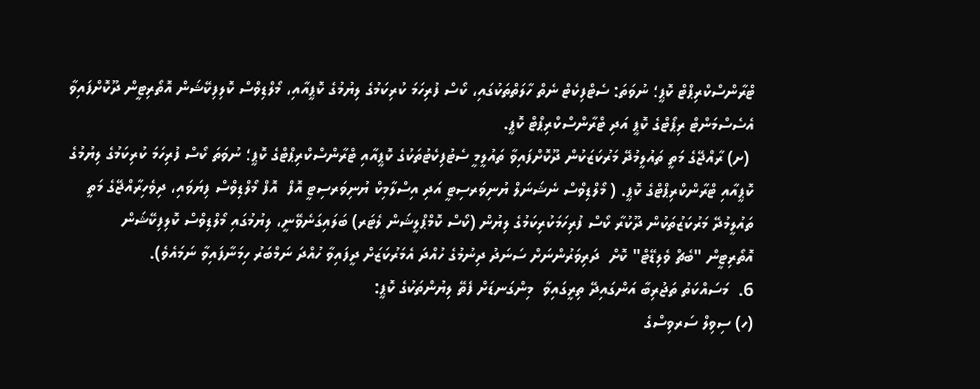ޓްރާންސްކްރިޕްޓް ކޮޕީ؛ ނުވަތަ: ސެޓްފިކެޓް ނެތް ހާލަތްތަކުގައި، ކޯސް ފުރިހަމަ ކުރިކަމުގެ ލިޔުމުގެ ކޮޕީއާއި، މޯލްޑިވްސް ކޮލިފިކޭޝަން އޮތޯރިޓީން ދޫކޮށްފައިވާ އެސެސްމަންޓް ރިޕޯޓްގެ ކޮޕީ އަދި ޓްރާންސްކްރިޕްޓް ކޮޕީ.
 (ށ) ރާއްޖޭގެ މަތީ ތައުލީމުދޭ މަރުކަޒަކުން ދޫކޮށްފައިވާ ތައުލީމީ ސެޓުފިކެޓުތަކުގެ ކޮޕީއާއި ޓްރާންސްކްރިޕްޓްގެ ކޮޕީ؛ ނުވަތަ ކޯސް ފުރިހަމަ ކުރިކަމުގެ ލިޔުމުގެ ކޮޕީއާއި ޓްރާންކްރިޕްޓްގެ ކޮޕީ. ( މޯލްޑިވްސް ނެޝަނަލް ޔުނިވަރސިޓީ އަދި އިސްލާމިކް ޔުނިވަރސިޓީ އޮފް  އޮފް މޯލްޑިވްސް ފިޔަވައި، ދިވެހިރާއްޖޭގެ މަތީ ތައުލީމުދޭ މަރުކަޒުތަކުން ދޫކުރާ ކޯސް ފުރިހަމަކުރިކަމުގެ ލިޔުން (ކޯސް ކޮމްޕްލީޝަން ލެޓަރ) ބަލައިގަނެވޭނީ، ލިޔުމުގައި މޯލްޑިވްސް ކޮލިފިކޭޝަން  އޮތޯރިޓީން "ބެޗް ވެލިޑޭޓް" ކޮށް  ދަރިވަރުންނަށް ސަނަދު ދިނުމުގެ ހުއްދަ އެމަރުކަޒަށް ދީފައިވާ ހުއްދަ ނަމްބަރު ހިމަނާފައިވާ ނަމައެވެ).
6.  މަސައްކަތު ތަޖުރިބާ އަންގައިދޭ ތިރީގައިވާ  މިންގަނޑަށް ފެތޭ ލިޔުންތަކުގެ ކޮޕީ:
(ހ) ސިވިލް ސަރވިސްގެ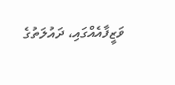ވަޒީފާއެއްގައި، ދައުލަތުގެ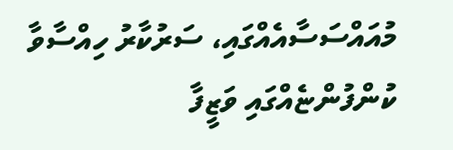މުއައްސަސާއެއްގައި، ސަރުކާރު ހިއްސާވާ ކުންފުންޏެއްގައި ވަޒީފާ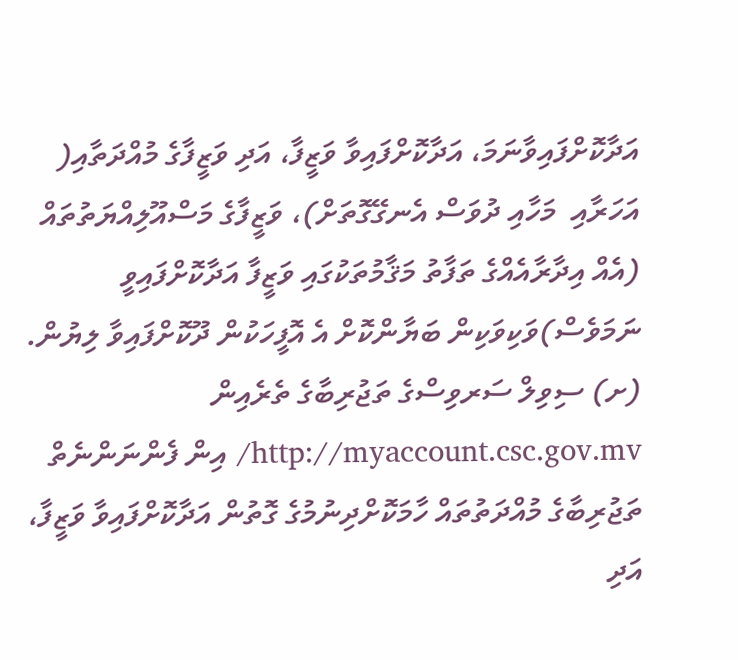އަދާކޮށްފައިވާނަމަ، އަދާކޮށްފައިވާ ވަޒީފާ، އަދި ވަޒީފާގެ މުއްދަތާއި( އަހަރާއި  މަހާއި ދުވަސް އެނގޭގޮތަށް)، ވަޒީފާގެ މަސްއޫލިއްޔަތުތައް (އެއް އިދާރާއެއްގެ ތަފާތު މަޤާމުތަކުގައި ވަޒީފާ އަދާކޮށްފައިވީ ނަމަވެސް)ވަކިވަކިން ބަޔާންކޮށް އެ އޮފީހަކުން ދޫކޮށްފައިވާ ލިޔުން.
(ށ) ސިވިލް ސަރވިސްގެ ތަޖުރިބާގެ ތެރެއިން http://myaccount.csc.gov.mv/ އިން ފެންނަންނެތް ތަޖުރިބާގެ މުއްދަތުތައް ހާމަކޮށްދިނުމުގެ ގޮތުން އަދާކޮށްފައިވާ ވަޒީފާ، އަދި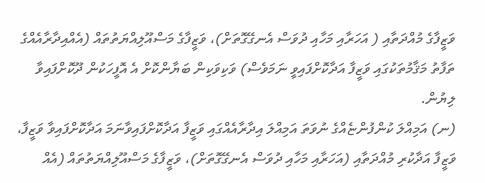ވަޒީފާގެ މުއްދަތާއި ( އަހަރާއި މަހާއި ދުވަސް އެނގޭގޮތަށް)، ވަޒީފާގެ މަސްއޫލިއްޔަތުތައް (އެއްއިދާރާއެއްގެ ތަފާތު މަޤާމުތަކުގައި ވަޒީފާ އަދާކޮށްފައިވީ ނަމަވެސް) ވަކިވަކިން ބަޔާންކޮށް އެ އޮފީހަކުން ދޫކޮށްފައިވާ ލިޔުން.
(ނ) އަމިއްލަ ކުންފުންޏެއްގެ ނުވަތަ އަމިއްލަ އިދާރާއެއްގައި ވަޒީފާ އަދާކޮށްފައިވާނަމަ އަދާކޮށްފައިވާ ވަޒީފާ، ވަޒީފާ އަދާކުރި މުއްދަތާއި (އަހަރާއި މަހާއި ދުވަސް އެނގޭގޮތަށް)، ވަޒީފާގެ މަސްއޫލިއްޔަތުތައް (އެއް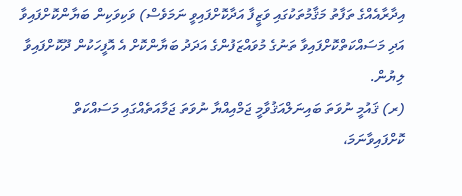އިދާރާއެއްގެ ތަފާތު މަޤާމުތަކުގައި ވަޒީފާ އަދާކޮށްފައިވީ ނަމަވެސް) ވަކިވަކިން ބަޔާންކޮށްފައިވާ އަދި މަސައްކަތްކޮށްފައިވާ ތަނުގެ މުވައްޒަފުންގެ އަދަދު ބަޔާންކޮށް އެ އޮފީހަކުން ދޫކޮށްފައިވާ ލިޔުން.
(ރ) ޤައުމީ ނުވަތަ ބައިނަލްއަޤުވާމީ ޖަމްއިއްޔާ ނުވަތަ ޖަމާއަތެއްގައި މަސައްކަތް ކޮށްފައިވާނަމަ،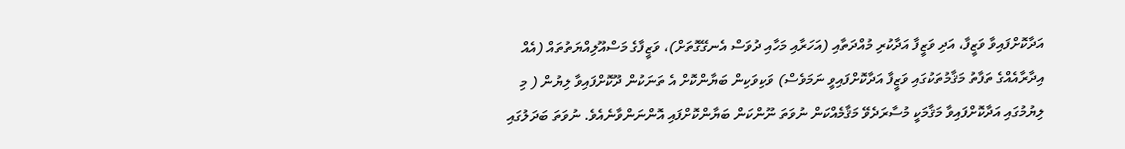އަދާކޮށްފައިވާ ވަޒީފާ، އަދި ވަޒީފާ އަދާކުރި މުއްދަތާއި (އަހަރާއި މަހާއި ދުވަސް އެނގޭގޮތަށް)، ވަޒީފާގެ މަސްއޫލިއްޔަތުތައް (އެއް އިދާރާއެއްގެ ތަފާތު މަޤާމުތަކުގައި ވަޒީފާ އަދާކޮށްފައިވީ ނަމަވެސް) ވަކިވަކިން ބަޔާންކޮށް އެ ތަނަކުން ދޫކޮށްފައިވާ ލިޔުން ( މި ލިޔުމުގައި އަދާކޮށްފައިވާ މަޤާމަކީ މުސާރަދެވޭ މަޤާމެއްކަން ނުވަތަ ނޫންކަން ބަޔާންކޮށްފައި އޮންނަންވާނެއެވެ. ނުވަތަ ބަދަލުގައި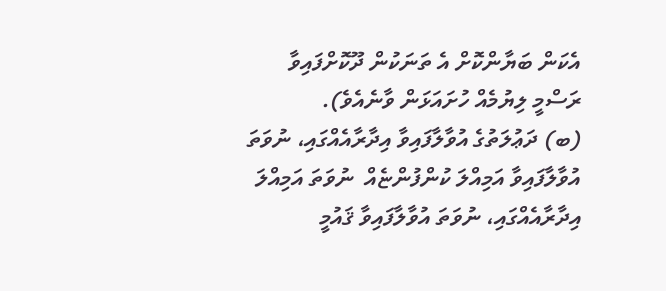އެކަން ބަޔާންކޮށް އެ ތަނަކުން ދޫކޮށްފައިވާ ރަސްމީ ލިޔުމެއް ހުށައަޅަން ވާނެއެވެ).
(ބ) ދަޢުލަތުގެ އުވާލާފައިވާ އިދާރާއެއްގައި، ނުވަތަ އުވާލާފައިވާ އަމިއްލަ ކުންފުންޏެއް  ނުވަތަ އަމިއްލަ އިދާރާއެއްގައި، ނުވަތަ އުވާލާފައިވާ ޤައުމީ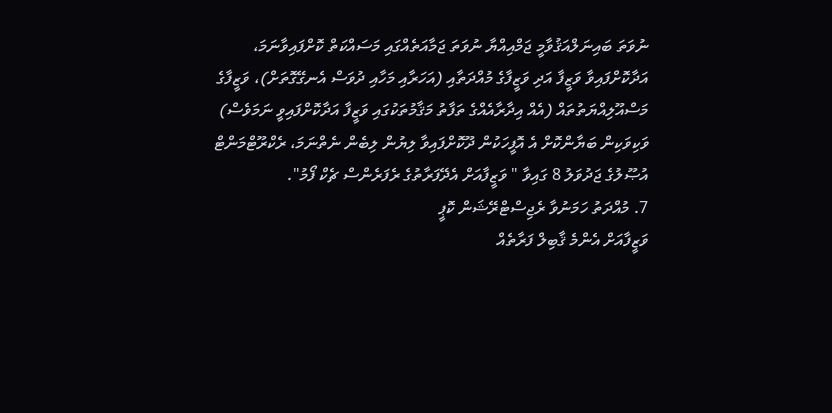ނުވަތަ ބައިނަލްއަޤުވާމީ ޖަމްއިއްޔާ ނުވަތަ ޖަމާއަތެއްގައި މަސައްކަތް ކޮށްފައިވާނަމަ،  އަދާކޮށްފައިވާ ވަޒީފާ އަދި ވަޒީފާގެ މުއްދަތާއި (އަހަރާއި މަހާއި ދުވަސް އެނގޭގޮތަށް)، ވަޒީފާގެ މަސްއޫލިއްޔަތުތައް (އެއް އިދާރާއެއްގެ ތަފާތު މަޤާމުތަކުގައި ވަޒީފާ އަދާކޮށްފައިވީ ނަމަވެސް) ވަކިވަކިން ބަޔާންކޮށް އެ އޮފީހަކުން ދޫކޮށްފައިވާ ލިޔުން ލިބެން ނެތްނަމަ، ރެކްރޫޓްމަންޓް އުޞޫލުގެ ޖަދުވަލު 8 ގައިވާ " ވަޒީފާއަށް އެދޭފަރާތުގެ ރެފަރެންސް ޗެކް ފޯމު".
7. މުއްދަތު ހަމަނުވާ ރެޖިސްޓްރޭޝަން ކޮޕީ
ވަޒީފާއަށް އެންމެ ޤާބިލް ފަރާތެއް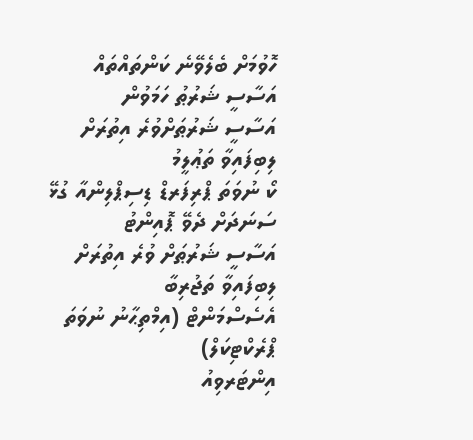ހޮވުމަށް ބެލެވޭނެ ކަންތައްތައް
އަސާސީ ޝަރުޠު ހަމަވުން
އަސާސީ ޝަރުޠަށްވުރެ އިތުރަށް ލިބިފައިވާ ތަޢުލީމު
ކޯ ނުވަތަ ޕްރިފަރޑް ޑިސިޕްލިންއާ ގުޅޭ ސަނަދަށް ދެވޭ ޕޮއިންޓު
އަސާސީ ޝަރުޠަށް ވުރެ އިތުރަށް ލިބިފައިވާ ތަޖުރިބާ
އެސެސްމަންޓް (އިމްތިޙާނު ނުވަތަ ޕްރެކްޓިކަލް)
އިންޓަރވިއު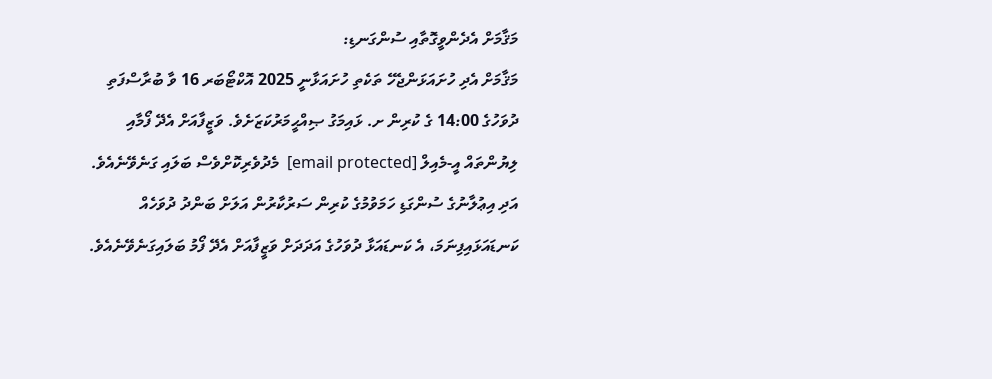މަޤާމަށް އެދެންވީގޮތާއި ސުންގަނޑި:
މަޤާމަށް އެދި ހުށައަޅަންޖެހޭ ތަކެތި ހުށައަޅާނީ 2025 އޮކްޓޯބަރ 16 ވާ ބުރާސްފަތި ދުވަހުގެ 14:00 ގެ ކުރިން ށ. ޅައިމަގު ޞިއްޙީމަރުކަޒަށެވެ. ވަޒީފާއަށް އެދޭ ފޯމާއި ލިޔުންތައް އީ-މެއިލް [email protected]  މެދުވެރިކޮށްވެސް ބަލައި ގަނެވޭނެއެވެ. އަދި އިޢުލާނުގެ ސުންގަޑި ހަމަވުމުގެ ކުރިން ސަރުކާރުން އަލަށް ބަންދު ދުވަހެއް ކަނޑައަޅައިފިނަމަ، އެ ކަނޑައަޅާ ދުވަހުގެ އަދަދަށް ވަޒީފާއަށް އެދޭ ފޯމު ބަލައިގަނެވޭނެއެވެ.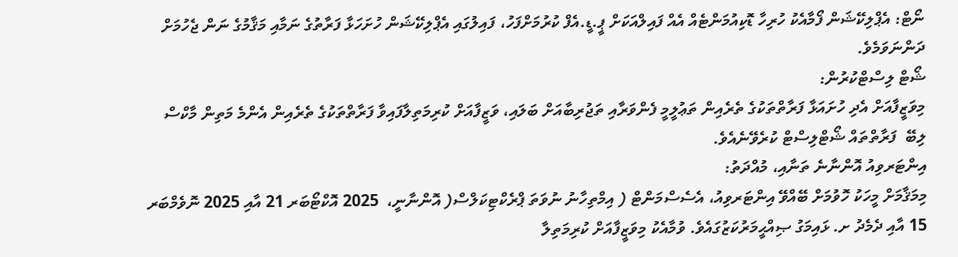ނޯޓް: އެޕްލިކޭޝަން ފޯމާއެކު ހުރިހާ ޑޮކިއުމަންޓެއް އެއް ފައިލްއަކަށް ޕީ.ޑީ.އެފް ކުރުމަށްފަހު، ފައިލުގައި އެޕްލިކޭޝަން ހުށަހަޅާ ފަރާތުގެ ނަމާއި މަޤާމުގެ ނަން ޖެހުމަށް ދަންނަވަމެވެ.
ޝޯޓް ލިސްޓްކުރުން:
މިވަޒީފާއަށް އެދި ހުށައަޅާ ފަރާތްތަކުގެ ތެރެއިން ތަޢުލީމީ ފެންވަރާއި ތަޖުރިބާއަށް ބަލައި، ވަޒީފާއަށް ކުރިމަތިލާފައިވާ ފަރާތްތަކުގެ ތެރެއިން އެންމެ މަތިން މާކްސް ލިބޭ  ފަރާތްތައް ޝޯޓްލިސްޓް ކުރެވޭނެއެވެ.
އިންޓަރވިއު އޮންނާނެ ތަނާއި، މުއްދަތު:
މިމަޤާމަށް މީހަކު ހޮވުމަށް ބޭއްވޭ އިންޓަރވިއު، އެސެސްމަންޓް ( އިމްތިހާނު ނުވަތަ ޕްރެކްޓިކަލްސް( އޮންނާނީ،  2025 އޮކްޓޯބަރ 21 އާއި 2025 ނޮވެމްބަރ 15 އާއި ދެމެދު ށ. ޅައިމަގު ޞިއްޙީމަރުކަޒުގައެވެ. ވުމާއެކު މިވަޒީފާއަށް ކުރިމަތިލާ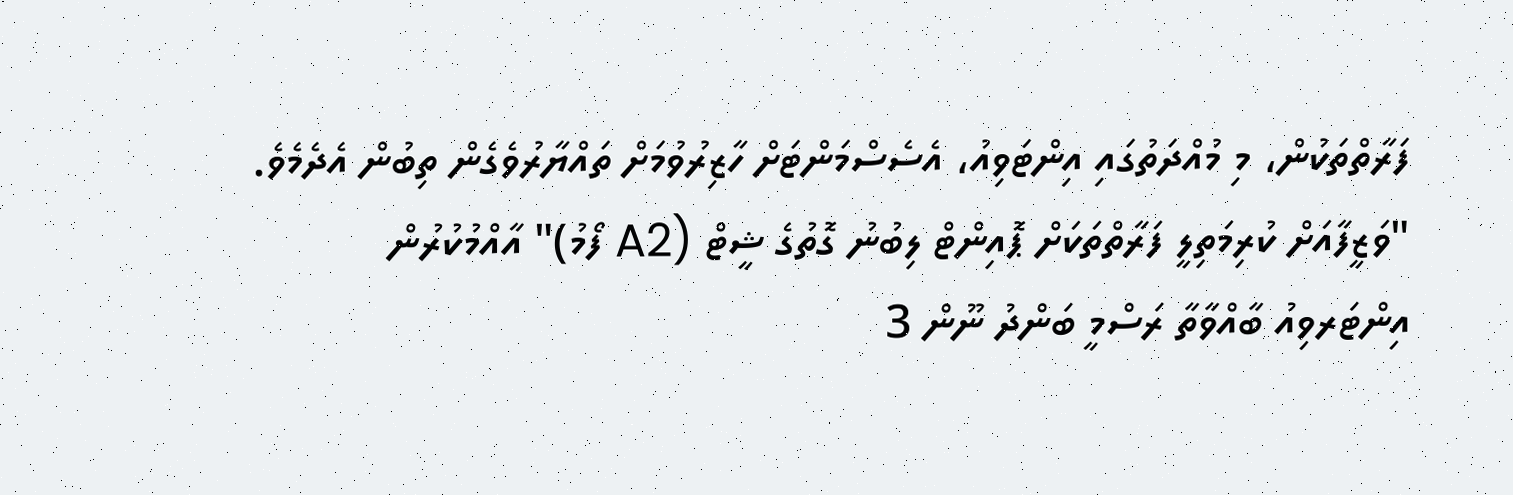ފަރާތްތަކުން، މި މުއްދަތުގައި އިންޓަވިއު، އެސެސްމަންޓަށް ހާޒިރުވުމަށް ތައްޔާރުވެގެން ތިބުން އެދެމެވެ.
"ވަޒީފާއަށް ކުރިމަތިލީ ފަރާތްތަކަށް ޕޮއިންޓް ލިބުނު ގޮތުގެ ޝީޓް (A2 ފޯމު)" އާއްމުކުރުން
އިންޓަރވިއު ބާއްވާތާ ރަސްމީ ބަންދު ނޫން 3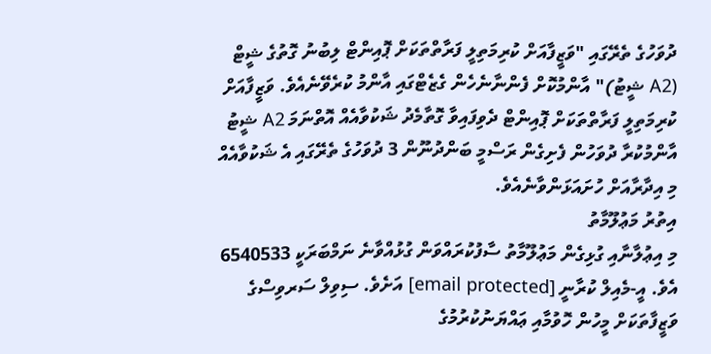ދުވަހުގެ ތެރޭގައި "ވަޒީފާއަށް ކުރިމަތިލީ ފަރާތްތަކަށް ޕޮއިންޓް ލިބުނު ގޮތުގެ ޝީޓް (A2 ޝީޓު)" އާންމުކޮށް ފެންނާނެހެން ގެޒެޓްގައި އާންމު ކުރެވޭނެއެވެ. ވަޒީފާއަށް ކުރިމަތިލީ ފަރާތްތަކަށް ޕޮއިންޓް ދެވިފައިވާ ގޮތާމެދު ޝަކުވާއެއް އޮތްނަމަ A2 ޝީޓު އާންމުކުރާ ދުވަހުން ފެށިގެން ރަސްމީ ބަންދުނޫން 3 ދުވަހުގެ ތެރޭގައި އެ ޝަކުވާއެއް މި އިދާރާއަށް ހުށައަޅަންވާނެއެވެ.
އިތުރު މަޢުލޫމާތު
މި އިޢުލާނާއި ގުޅިގެން މަޢުލޫމާތު ސާފުކުރައްވަން ގުޅުއްވާނެ ނަމްބަރަކީ 6540533 އެވެ. އީ-މެއިލް ކުރާނީ [email protected] އަށެވެ. ސިވިލް ސަރވިސްގެ ވަޒީފާތަކަށް މީހުން ހޮވުމާއި ޢައްޔަނުކުރުމުގެ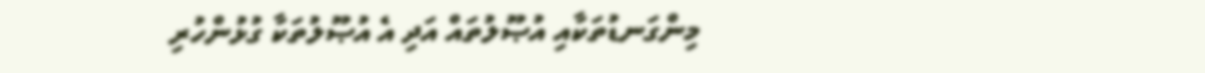މިންގަނޑުތަކާއި އުޞޫލުތައް އަދި އެ އުޞޫލުތަކާ ގުޅުންހުރި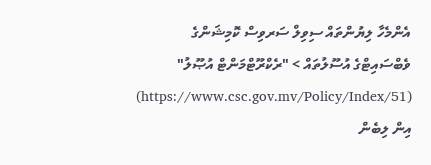އެންމެހާ ލިޔުންތައް ސިވިލް ސަރވިސް ކޮމިޝަންގެ ވެބްސައިޓްގެ އުސޫލުތައް > "ރެކްރޫޓްމަންޓް އުޞޫލު" (https://www.csc.gov.mv/Policy/Index/51) އިން ލިބެން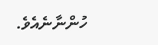ހުންނާނެއެވެ.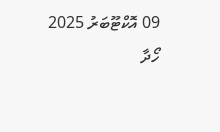09 އޮކްޓޫބަރު 2025
ހޯދާ